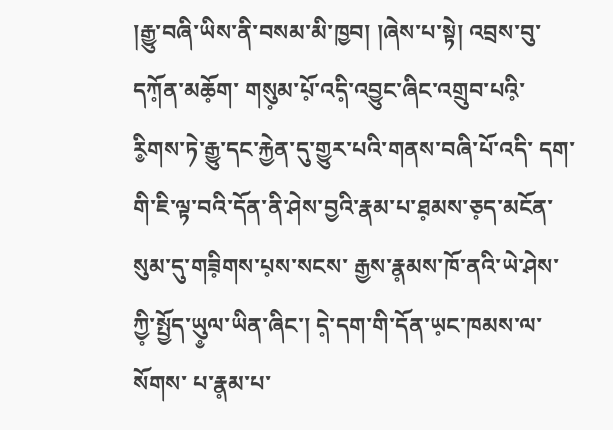།རྒྱུ་བཞི་ཡིས་ནི་བསམ་མི་ཁྱབ། །ཞེས་པ་སྟེ། འབྲས་བུ་དཀོ༷ན་མཆོ༷ག་ གསུ༷མ་པོ༷་འདི༷་འབྱུང་ཞིང་འགྲུབ་པའི༷་རི༵གས་ཏེ་རྒྱུ་དང་རྐྱེན་དུ་གྱུར་པའི་གནས་བཞི་པོ་འདི་ དག་གི་ཇི་ལྟ་བའི་དོན་ནི་ཤེས་བྱའི་རྣམ་པ་ཐ༷མས་ཅ༷ད་མངོན་སུམ་དུ་གཟི༷གས་པ༷ས་སངས་ རྒྱས་རྣ༷མས་ཁོ་ནའི་ཡེ་ཤེས་ཀྱི༷་སྤྱོད་ཡུ༵ལ་ཡིན་ཞིང་། དེ༷་དག་གི་དོན་ཡ༷ང་ཁམས་ལ་སོགས་ པ་རྣ༷མ་པ་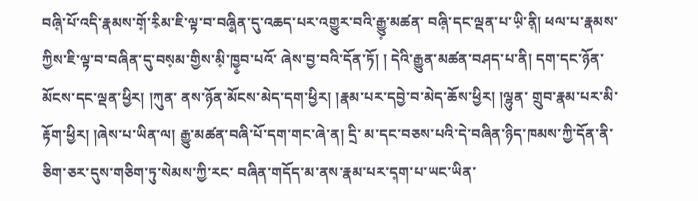བཞི༷་པོ་འདི་རྣམས་གོ༷་རི༷མ་ཇི་ལྟ་བ་བཞི༵ན་དུ་འཆད་པར་འགྱུར་བའི་རྒྱུ༷་མཚན་ བཞི༷་དང་ལྡན་པ་ཡི༷་ནི༷། ཕལ་པ་རྣམས་ཀྱིས་ཇི་ལྟ་བ་བཞིན་དུ་བས༷མ་གྱིས་མི༷་ཁྱ༵བ་པའོ་ ཞེས་བྱ་བའི་དོན་ཏོ། ། དེའི་རྒྱུན་མཚན་བཤད་པ་ནི། དག་དང་ཉོན་མོངས་དང་ལྡན་ཕྱིར། །ཀུན་ ནས་ཉོན་མོངས་མེད་དག་ཕྱིར། །རྣམ་པར་དབྱེ་བ་མེད་ཆོས་ཕྱིར། །ལྷུན་ གྲུབ་རྣམ་པར་མི་རྟོག་ཕྱིར། །ཞེས་པ་ཡིན་ལ། རྒྱུ་མཚན་བཞི་པོ་དག་གང་ཞེ་ན། དྲི་ མ་དང་བཅས་པའི་དེ་བཞིན་ཉིད་ཁམས་ཀྱི་དོན་ནི་ཅིག་ཅར་དུས་གཅིག་ཏུ་སེམས་ཀྱི་རང་ བཞིན་གདོད་མ་ནས་རྣམ་པར་ད༷ག་པ་ཡང་ཡིན་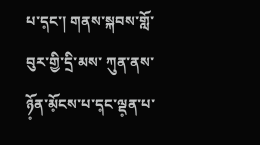པ་ད༷ང་། གནས་སྐབས་གློ་བུར་གྱི་དྲི་མས་ ཀུན་ནས་ཉོ༷ན་མོ༷ངས་པ་ད༷ང་ལྡ༷ན་པ་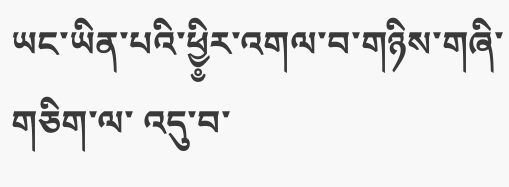ཡང་ཡིན་པའི་ཕྱི༵ར་འགལ་བ་གཉིས་གཞི་གཅིག་ལ་ འདུ་བ་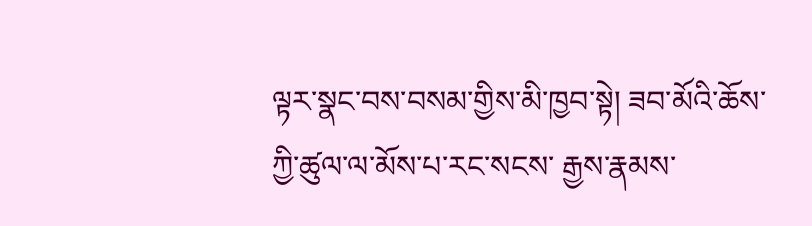ལྟར་སྣང་བས་བསམ་གྱིས་མི་ཁྱབ་སྟེ། ཟབ་མོའི་ཆོས་ཀྱི་ཚུལ་ལ་མོས་པ་རང་སངས་ རྒྱས་རྣམས་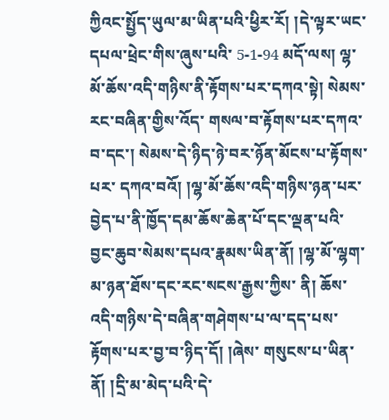ཀྱིའང་སྤྱོད་ཡུལ་མ་ཡིན་པའི་ཕྱིར་རོ། །དེ་ལྟར་ཡང་དཔལ་ཕྲེང་གིས་ཞུས་པའི་ 5-1-94 མདོ་ལས། ལྷ་མོ་ཆོས་འདི་གཉིས་ནི་རྟོགས་པར་དཀའ་སྟེ། སེམས་རང་བཞིན་གྱིས་འོད་ གསལ་བ་རྟོགས་པར་དཀའ་བ་དང་། སེམས་དེ་ཉིད་ཉེ་བར་ཉོན་མོངས་པ་རྟོགས་པར་ དཀའ་བའོ། །ལྷ་མོ་ཆོས་འདི་གཉིས་ཉན་པར་བྱེད་པ་ནི་ཁྱོད་དམ་ཆོས་ཆེན་པོ་དང་ལྡན་པའི་ བྱང་ཆུབ་སེམས་དཔའ་རྣམས་ཡིན་ནོ། །ལྷ་མོ་ལྷག་མ་ཉན་ཐོས་དང་རང་སངས་རྒྱས་ཀྱིས་ ནི། ཆོས་འདི་གཉིས་དེ་བཞིན་གཤེགས་པ་ལ་དད་པས་རྟོགས་པར་བྱ་བ་ཉིད་དོ། །ཞེས་ གསུངས་པ་ཡིན་ནོ། །དྲི་མ་མེད་པའི་དེ་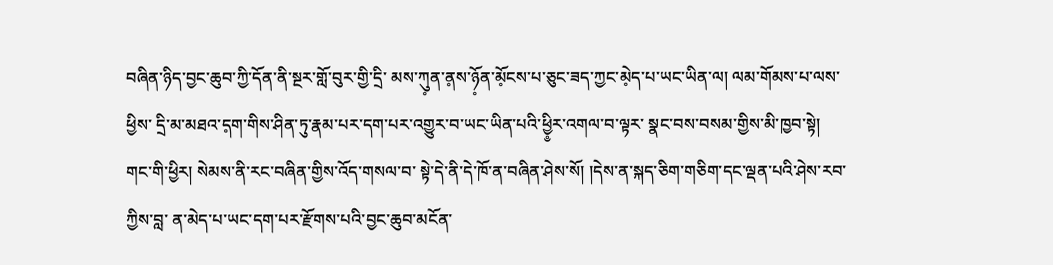བཞིན་ཉིད་བྱང་ཆུབ་ཀྱི་དོན་ནི་སྔར་གློ་བུར་གྱི་དྲི་ མས་ཀུ༷ན་ན༷ས་ཉོ༷ན་མོ༷ངས་པ་ཅུང་ཟད་ཀྱང་མེ༷ད་པ་ཡང་ཡིན་ལ། ལམ་གོམས་པ་ལས་ཕྱིས་ དྲི་མ་མཐའ་ད༷ག་གིས་ཤིན་ཏུ་རྣམ་པར་དག་པར་འགྱུར་བ་ཡང་ཡིན་པའི་ཕྱི༵ར་འགལ་བ་ལྟར་ སྣང་བས་བསམ་གྱིས་མི་ཁྱབ་སྟེ། གང་གི་ཕྱིར། སེམས་ནི་རང་བཞིན་གྱིས་འོད་གསལ་བ་ སྟེ་དེ་ནི་དེ་ཁོ་ན་བཞིན་ཤེས་སོ། །དེས་ན་སྐད་ཅིག་གཅིག་དང་ལྡན་པའི་ཤེས་རབ་ཀྱིས་བླ་ ན་མེད་པ་ཡང་དག་པར་རྫོགས་པའི་བྱང་ཆུབ་མངོན་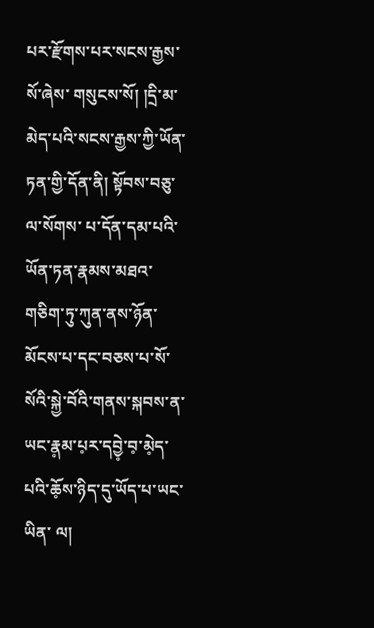པར་རྫོགས་པར་སངས་རྒྱས་སོ་ཞེས་ གསུངས་སོ། །དྲི་མ་མེད་པའི་སངས་རྒྱས་ཀྱི་ཡོན་ཏན་གྱི་དོན་ནི། སྟོབས་བཅུ་ལ་སོགས་ པ་དོན་དམ་པའི་ཡོན་ཏན་རྣམས་མཐའ་གཅིག་ཏུ་ཀུན་ནས་ཉོན་མོངས་པ་དང་བཅས་པ་སོ་ སོའི་སྐྱེ་བོའི་གནས་སྐབས་ན་ཡང་རྣ༷མ་པ༷ར་དབྱེ༷་བ༷་མེ༷ད་པའི་ཆོ༷ས་ཉིད་དུ་ཡོད་པ་ཡང་ཡིན་ ལ།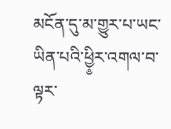མངོན་དུ་མ་གྱུར་པ་ཡང་ཡིན་པའི་ཕྱི༵ར་འགལ་བ་ལྟར་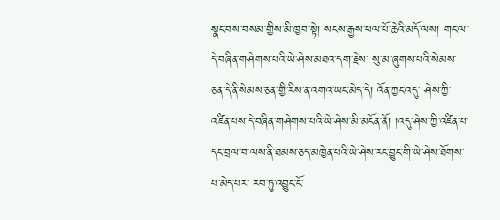སྣང་བས་བསམ་གྱིས་མི་ཁྱབ་སྟེ། སངས་རྒྱས་ཕལ་པོ་ཆེའི་མདོ་ལས། གང་ལ་དེ་བཞིན་གཤེགས་པའི་ཡེ་ཤེས་མཐའ་དག་རྗེས་ སུ་མ་ཞུགས་པའི་སེམས་ཅན་དེ་ནི་སེམས་ཅན་གྱི་རིས་ན་འགའ་ཡང་མེད་དེ། འོན་ཀྱང་འདུ་ ཤེས་ཀྱི་འཛིན་པས་དེ་བཞིན་གཤེགས་པའི་ཡེ་ཤེས་མི་མངོན་ནོ། །འདུ་ཤེས་ཀྱི་འཛིན་པ་ དང་བྲལ་བ་ལས་ནི་ཐམས་ཅད་མཁྱེན་པའི་ཡེ་ཤེས་རང་བྱུང་གི་ཡེ་ཤེས་ཐོགས་པ་མེད་པར་ རབ་ཏུ་འབྱུང་ངོ་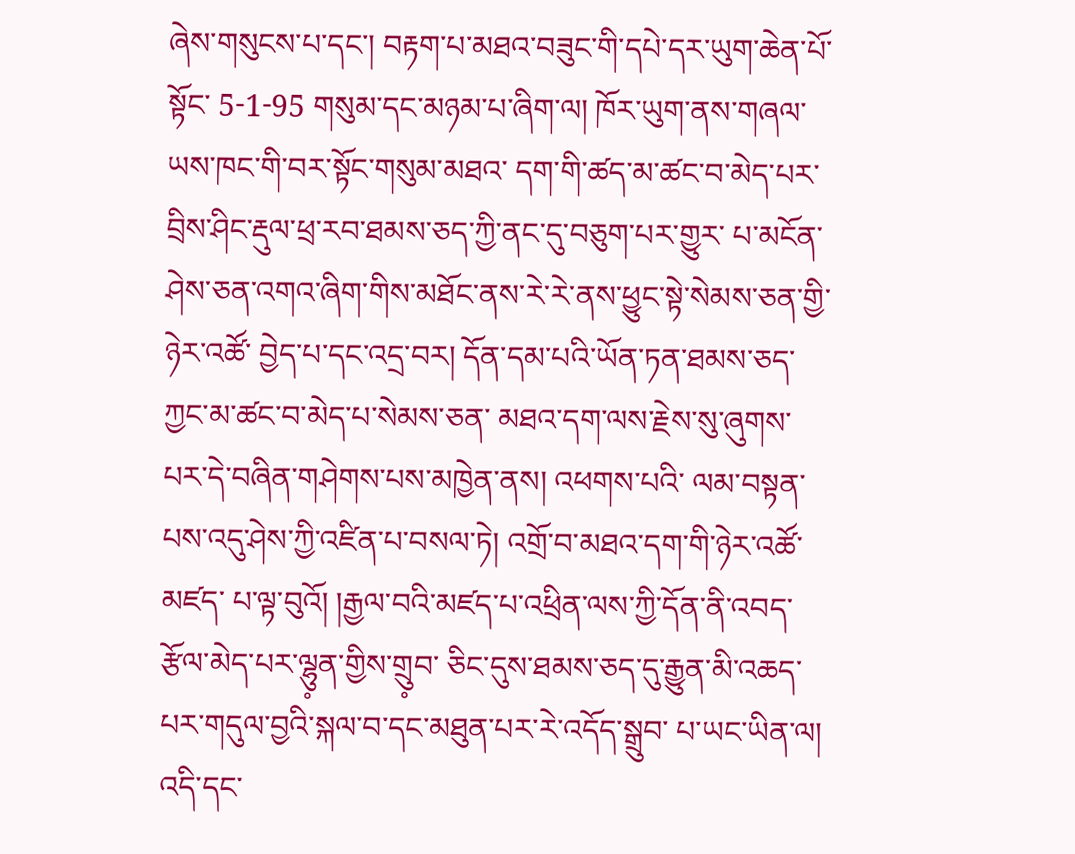ཞེས་གསུངས་པ་དང་། བརྟག་པ་མཐའ་བཟུང་གི་དཔེ་དར་ཡུག་ཆེན་པོ་སྟོང་ 5-1-95 གསུམ་དང་མཉམ་པ་ཞིག་ལ། ཁོར་ཡུག་ནས་གཞལ་ཡས་ཁང་གི་བར་སྟོང་གསུམ་མཐའ་ དག་གི་ཚད་མ་ཚང་བ་མེད་པར་བྲིས་ཤིང་རྡུལ་ཕྲ་རབ་ཐམས་ཅད་ཀྱི་ནང་དུ་བཅུག་པར་གྱུར་ པ་མངོན་ཤེས་ཅན་འགའ་ཞིག་གིས་མཐོང་ནས་རེ་རེ་ནས་ཕྱུང་སྟེ་སེམས་ཅན་གྱི་ཉེར་འཚོ་ བྱེད་པ་དང་འདྲ་བར། དོན་དམ་པའི་ཡོན་ཏན་ཐམས་ཅད་ཀྱང་མ་ཚང་བ་མེད་པ་སེམས་ཅན་ མཐའ་དག་ལས་རྗེས་སུ་ཞུགས་པར་དེ་བཞིན་གཤེགས་པས་མཁྱེན་ནས། འཕགས་པའི་ ལམ་བསྟན་པས་འདུ་ཤེས་ཀྱི་འཛིན་པ་བསལ་ཏེ། འགྲོ་བ་མཐའ་དག་གི་ཉེར་འཚོ་མཛད་ པ་ལྟ་བུའོ། །རྒྱལ་བའི་མཛད་པ་འཕྲིན་ལས་ཀྱི་དོན་ནི་འབད་རྩོལ་མེད་པར་ལྷུ༷ན་གྱིས་གྲུ༷བ་ ཅིང་དུས་ཐམས་ཅད་དུ་རྒྱུན་མི་འཆད་པར་གདུལ་བྱའི་སྐལ་བ་དང་མཐུན་པར་རེ་འདོད་སྒྲུབ་ པ་ཡང་ཡིན་ལ། འདི་དང་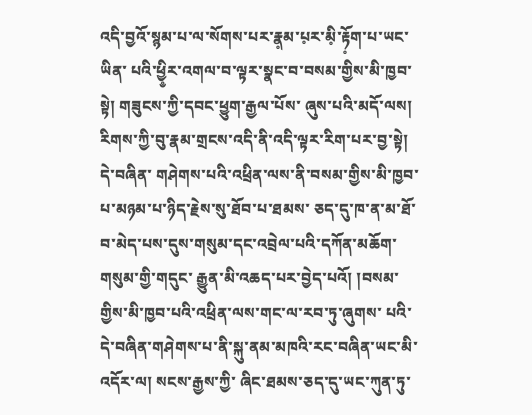འདི་བྱའོ་སྙམ་པ་ལ་སོགས་པར་རྣ༷མ་པ༷ར་མི༷་རྟོ༷ག་པ་ཡང་ཡིན་ པའི་ཕྱི༵ར་འགལ་བ་ལྟར་སྣང་བ་བསམ་གྱིས་མི་ཁྱབ་སྟེ། གཟུངས་ཀྱི་དབང་ཕྱུག་རྒྱལ་པོས་ ཞུས་པའི་མདོ་ལས། རིགས་ཀྱི་བུ་རྣམ་གྲངས་འདི་ནི་འདི་ལྟར་རིག་པར་བྱ་སྟེ། དེ་བཞིན་ གཤེགས་པའི་འཕྲིན་ལས་ནི་བསམ་གྱིས་མི་ཁྱབ་པ་མཉམ་པ་ཉིད་རྗེས་སུ་ཐོབ་པ་ཐམས་ ཅད་དུ་ཁ་ན་མ་ཐོ་བ་མེད་པས་དུས་གསུམ་དང་འབྲེལ་པའི་དཀོན་མཆོག་གསུམ་གྱི་གདུང་ རྒྱུན་མི་འཆད་པར་བྱེད་པའོ། །བསམ་གྱིས་མི་ཁྱབ་པའི་འཕྲིན་ལས་གང་ལ་རབ་ཏུ་ཞུགས་ པའི་དེ་བཞིན་གཤེགས་པ་ནི་སྐུ་ནམ་མཁའི་རང་བཞིན་ཡང་མི་འདོར་ལ། སངས་རྒྱས་ཀྱི་ ཞིང་ཐམས་ཅད་དུ་ཡང་ཀུན་ཏུ་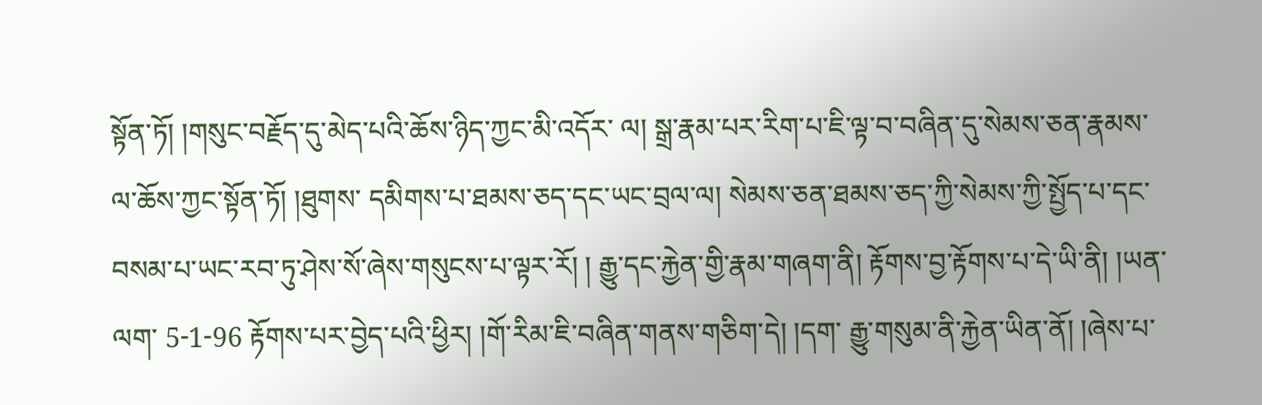སྟོན་ཏོ། །གསུང་བརྗོད་དུ་མེད་པའི་ཆོས་ཉིད་ཀྱང་མི་འདོར་ ལ། སྒྲ་རྣམ་པར་རིག་པ་ཇི་ལྟ་བ་བཞིན་དུ་སེམས་ཅན་རྣམས་ལ་ཆོས་ཀྱང་སྟོན་ཏོ། །ཐུགས་ དམིགས་པ་ཐམས་ཅད་དང་ཡང་བྲལ་ལ། སེམས་ཅན་ཐམས་ཅད་ཀྱི་སེམས་ཀྱི་སྤྱོད་པ་དང་ བསམ་པ་ཡང་རབ་ཏུ་ཤེས་སོ་ཞེས་གསུངས་པ་ལྟར་རོ། ། རྒྱུ་དང་རྐྱེན་གྱི་རྣམ་གཞག་ནི། རྟོགས་བྱ་རྟོགས་པ་དེ་ཡི་ནི། །ཡན་ལག་ 5-1-96 རྟོགས་པར་བྱེད་པའི་ཕྱིར། །གོ་རིམ་ཇི་བཞིན་གནས་གཅིག་དེ། །དག་ རྒྱུ་གསུམ་ནི་རྐྱེན་ཡིན་ནོ། །ཞེས་པ་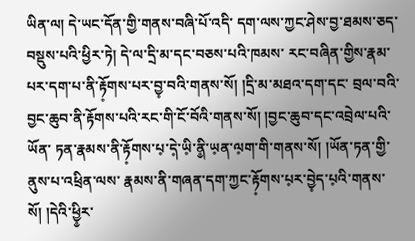ཡིན་ལ། དེ་ཡང་དོན་གྱི་གནས་བཞི་པོ་འདི་ དག་ལས་ཀྱང་ཤེས་བྱ་ཐམས་ཅད་བསྡུས་པའི་ཕྱིར་ཏེ། དེ་ལ་དྲི་མ་དང་བཅས་པའི་ཁམས་ རང་བཞིན་གྱིས་རྣམ་པར་དག་པ་ནི་རྟོ༷གས་པར་བྱ༷་བའི་གནས་སོ། །དྲི་མ་མཐའ་དག་དང་ བྲལ་བའི་བྱང་ཆུབ་ནི་རྟོགས་པའི་རང་གི་ངོ་བོའི་གནས་སོ། །བྱང་ཆུབ་དང་འབྲེལ་པའི་ཡོན་ ཏན་རྣམས་ནི་རྟོ༷གས་པ༷་དེ༷་ཡི༷་ནི༵་ཡ༷ན་ལ༷ག་གི་གནས་སོ། །ཡོན་ཏན་གྱི་ནུས་པ་འཕྲིན་ལས་ རྣམས་ནི་གཞན་དག་ཀྱང་རྟོ༷གས་པ༷ར་བྱེ༷ད་པ༷འི་གནས་སོ། །དེའི་ཕྱི༵ར་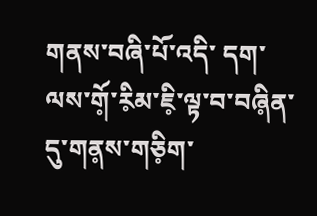གནས་བཞི་པོ་འདི་ དག་ལས་གོ༷་རི༷མ་ཇི༷་ལྟ་བ་བཞི༷ན་དུ་གན༷ས་གཅི༷ག་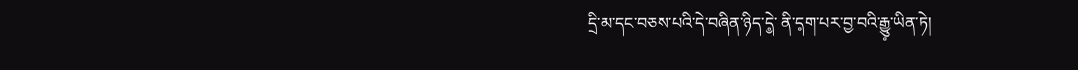དྲི་མ་དང་བཅས་པའི་དེ་བཞིན་ཉིད་དེ༵་ ནི་ད༷ག་པར་བྱ་བའི་རྒྱུ༷་ཡིན་ཏེ།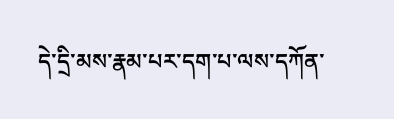དེ་དྲི་མས་རྣམ་པར་དག་པ་ལས་དཀོན་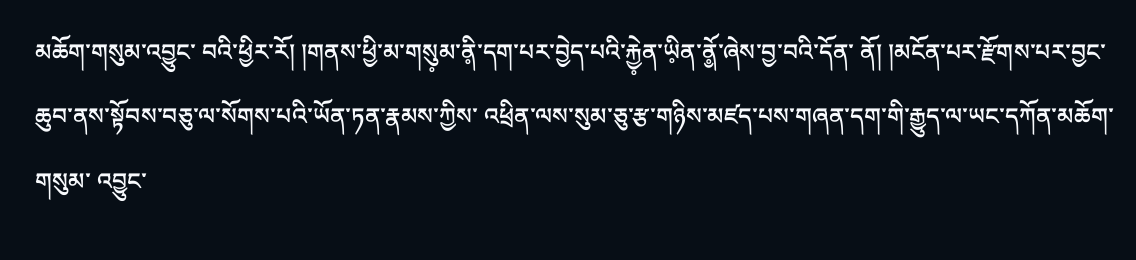མཆོག་གསུམ་འབྱུང་ བའི་ཕྱིར་རོ། །གནས་ཕྱི་མ་གསུ༷མ་ནི༷་དག་པར་བྱེད་པའི་རྐྱེ༷ན་ཡི༷ན་ནོ༵་ཞེས་བྱ་བའི་དོན་ ནོ། །མངོན་པར་རྫོགས་པར་བྱང་ཆུབ་ནས་སྟོབས་བཅུ་ལ་སོགས་པའི་ཡོན་ཏན་རྣམས་ཀྱིས་ འཕྲིན་ལས་སུམ་ཅུ་རྩ་གཉིས་མཛད་པས་གཞན་དག་གི་རྒྱུད་ལ་ཡང་དཀོན་མཆོག་གསུམ་ འབྱུང་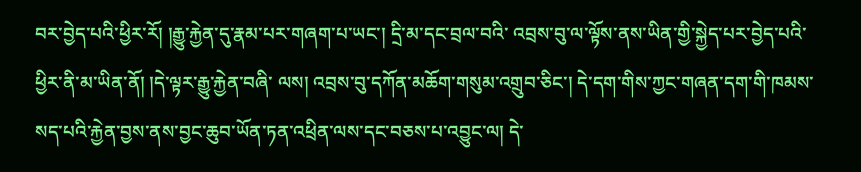བར་བྱེད་པའི་ཕྱིར་རོ། །རྒྱུ་རྐྱེན་དུ་རྣམ་པར་གཞག་པ་ཡང་། དྲི་མ་དང་བྲལ་བའི་ འབྲས་བུ་ལ་ལྟོས་ནས་ཡིན་གྱི་སྐྱེད་པར་བྱེད་པའི་ཕྱིར་ནི་མ་ཡིན་ནོ། །དེ་ལྟར་རྒྱུ་རྐྱེན་བཞི་ ལས། འབྲས་བུ་དཀོན་མཆོག་གསུམ་འགྲུབ་ཅིང་། དེ་དག་གིས་ཀྱང་གཞན་དག་གི་ཁམས་ སད་པའི་རྐྱེན་བྱས་ནས་བྱང་ཆུབ་ཡོན་ཏན་འཕྲིན་ལས་དང་བཅས་པ་འབྱུང་ལ། དེ་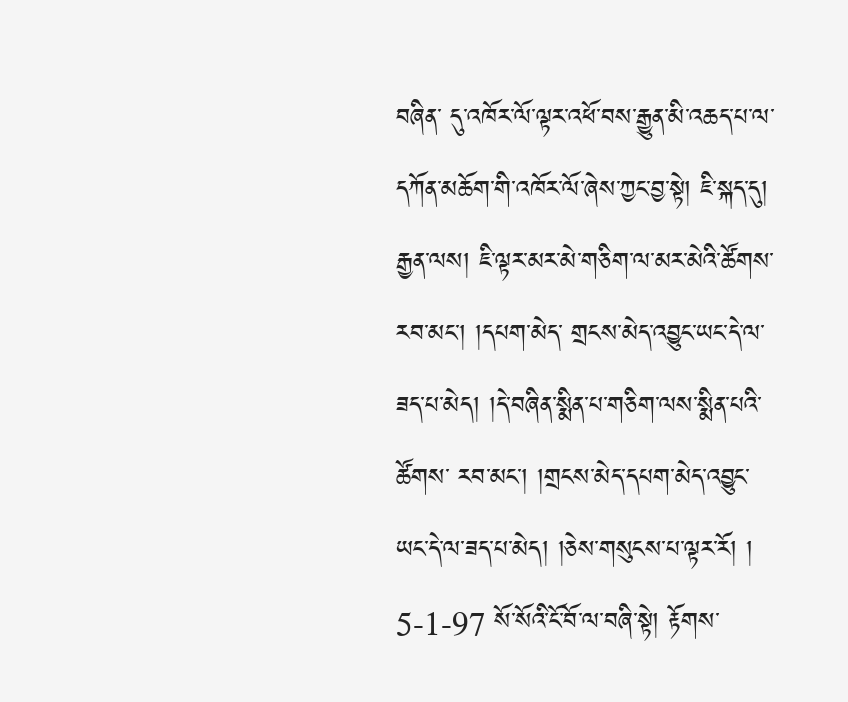བཞིན་ དུ་འཁོར་ལོ་ལྟར་འཕོ་བས་རྒྱུན་མི་འཆད་པ་ལ་དཀོན་མཆོག་གི་འཁོར་ལོ་ཞེས་ཀྱང་བྱ་སྟེ། ཇི་སྐད་དུ། རྒྱན་ལས། ཇི་ལྟར་མར་མེ་གཅིག་ལ་མར་མེའི་ཚོགས་རབ་མང་། །དཔག་མེད་ གྲངས་མེད་འབྱུང་ཡང་དེ་ལ་ཟད་པ་མེད། །དེ་བཞིན་སྨིན་པ་གཅིག་ལས་སྨིན་པའི་ཚོགས་ རབ་མང་། །གྲངས་མེད་དཔག་མེད་འབྱུང་ཡང་དེ་ལ་ཟད་པ་མེད། །ཅེས་གསུངས་པ་ལྟར་རོ། ། 5-1-97 སོ་སོའི་ངོ་བོ་ལ་བཞི་སྟེ། རྟོགས་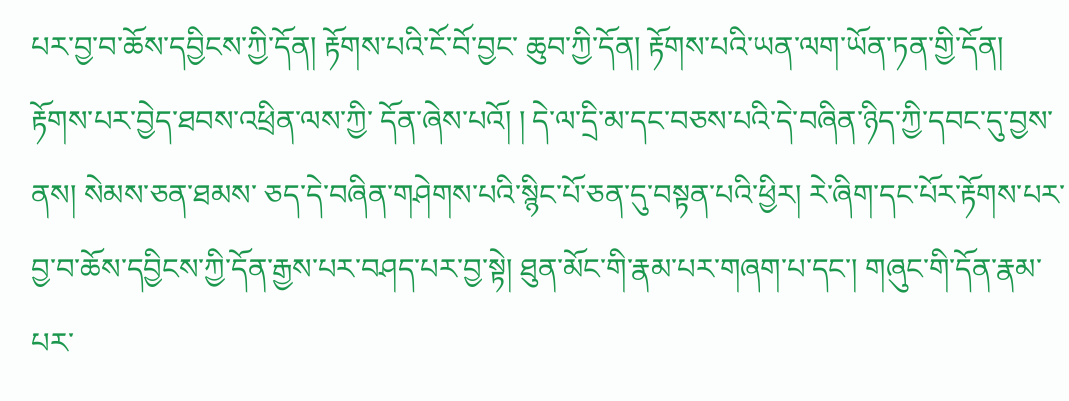པར་བྱ་བ་ཆོས་དབྱིངས་ཀྱི་དོན། རྟོགས་པའི་ངོ་བོ་བྱང་ ཆུབ་ཀྱི་དོན། རྟོགས་པའི་ཡན་ལག་ཡོན་ཏན་གྱི་དོན། རྟོགས་པར་བྱེད་ཐབས་འཕྲིན་ལས་ཀྱི་ དོན་ཞེས་པའོ། ། དེ་ལ་དྲི་མ་དང་བཅས་པའི་དེ་བཞིན་ཉིད་ཀྱི་དབང་དུ་བྱས་ནས། སེམས་ཅན་ཐམས་ ཅད་དེ་བཞིན་གཤེགས་པའི་སྙིང་པོ་ཅན་དུ་བསྟན་པའི་ཕྱིར། རེ་ཞིག་དང་པོར་རྟོགས་པར་ བྱ་བ་ཆོས་དབྱིངས་ཀྱི་དོན་རྒྱས་པར་བཤད་པར་བྱ་སྟེ། ཐུན་མོང་གི་རྣམ་པར་གཞག་པ་དང་། གཞུང་གི་དོན་རྣམ་པར་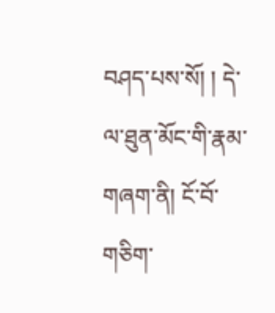བཤད་པས་སོ། ། དེ་ལ་ཐུན་མོང་གི་རྣམ་གཞག་ནི། ངོ་བོ་གཅིག་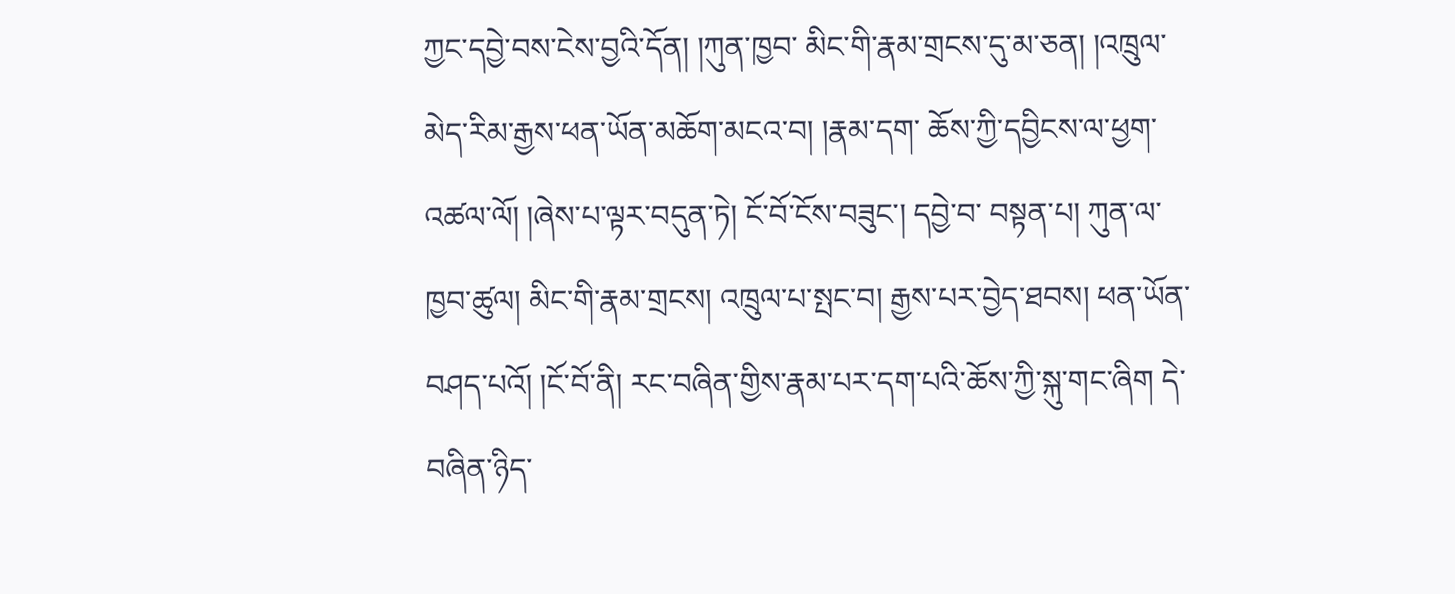ཀྱང་དབྱེ་བས་ངེས་བྱའི་དོན། །ཀུན་ཁྱབ་ མིང་གི་རྣམ་གྲངས་དུ་མ་ཅན། །འཁྲུལ་མེད་རིམ་རྒྱས་ཕན་ཡོན་མཆོག་མངའ་བ། །རྣམ་དག་ ཆོས་ཀྱི་དབྱིངས་ལ་ཕྱག་འཚལ་ལོ། །ཞེས་པ་ལྟར་བདུན་ཏེ། ངོ་བོ་ངོས་བཟུང་། དབྱེ་བ་ བསྟན་པ། ཀུན་ལ་ཁྱབ་ཚུལ། མིང་གི་རྣམ་གྲངས། འཁྲུལ་པ་སྤང་བ། རྒྱས་པར་བྱེད་ཐབས། ཕན་ཡོན་བཤད་པའོ། །ངོ་བོ་ནི། རང་བཞིན་གྱིས་རྣམ་པར་དག་པའི་ཆོས་ཀྱི་སྐུ་གང་ཞིག དེ་བཞིན་ཉིད་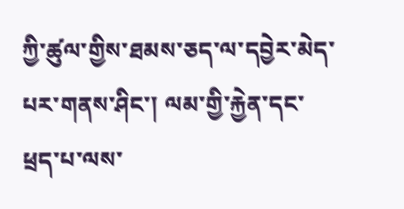ཀྱི་ཚུལ་གྱིས་ཐམས་ཅད་ལ་དབྱེར་མེད་པར་གནས་ཤིང་། ལམ་གྱི་རྐྱེན་དང་ ཕྲད་པ་ལས་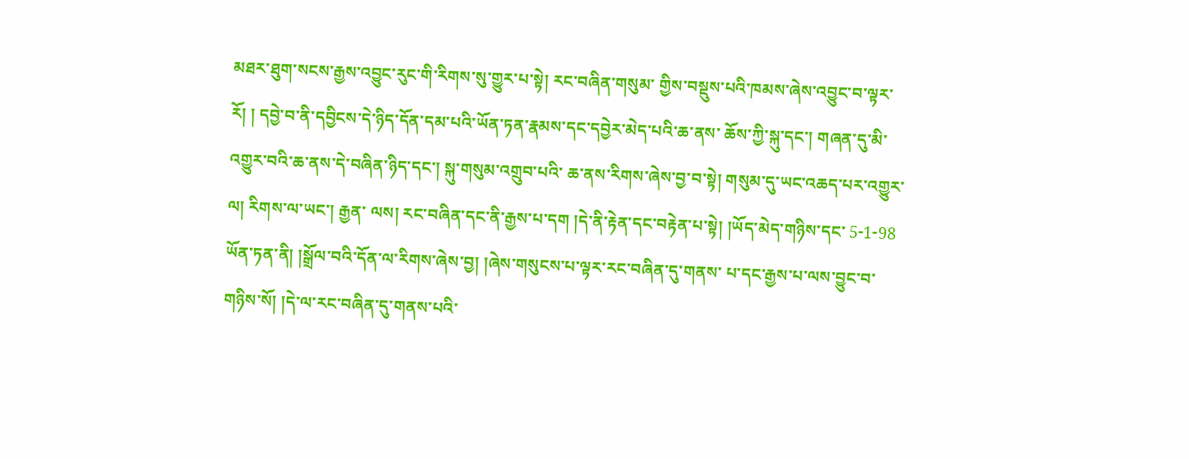མཐར་ཐུག་སངས་རྒྱས་འབྱུང་རུང་གི་རིགས་སུ་གྱུར་པ་སྟེ། རང་བཞིན་གསུམ་ གྱིས་བསྡུས་པའི་ཁམས་ཞེས་འབྱུང་བ་ལྟར་རོ། ། དབྱེ་བ་ནི་དབྱིངས་དེ་ཉིད་དོན་དམ་པའི་ཡོན་ཏན་རྣམས་དང་དབྱེར་མེད་པའི་ཆ་ནས་ ཆོས་ཀྱི་སྐུ་དང་། གཞན་དུ་མི་འགྱུར་བའི་ཆ་ནས་དེ་བཞིན་ཉིད་དང་། སྐུ་གསུམ་འགྲུབ་པའི་ ཆ་ནས་རིགས་ཞེས་བྱ་བ་སྟེ། གསུམ་དུ་ཡང་འཆད་པར་འགྱུར་ལ། རིགས་ལ་ཡང་། རྒྱན་ ལས། རང་བཞིན་དང་ནི་རྒྱས་པ་དག །དེ་ནི་རྟེན་དང་བརྟེན་པ་སྟེ། །ཡོད་མེད་གཉིས་དང་ 5-1-98 ཡོན་ཏན་ནི། །སྒྲོལ་བའི་དོན་ལ་རིགས་ཞེས་བྱ། །ཞེས་གསུངས་པ་ལྟར་རང་བཞིན་དུ་གནས་ པ་དང་རྒྱས་པ་ལས་བྱུང་བ་གཉིས་སོ། །དེ་ལ་རང་བཞིན་དུ་གནས་པའི་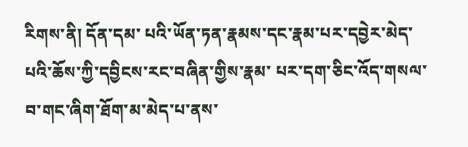རིགས་ནི། དོན་དམ་ པའི་ཡོན་ཏན་རྣམས་དང་རྣམ་པར་དབྱེར་མེད་པའི་ཆོས་ཀྱི་དབྱིངས་རང་བཞིན་གྱིས་རྣམ་ པར་དག་ཅིང་འོད་གསལ་བ་གང་ཞིག་ཐོག་མ་མེད་པ་ནས་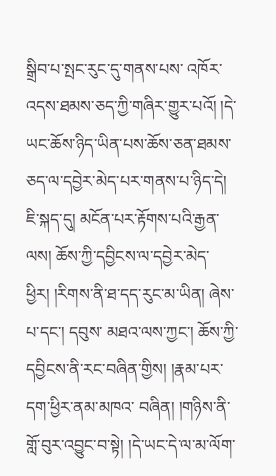སྒྲིབ་པ་སྤང་རུང་དུ་གནས་པས་ འཁོར་འདས་ཐམས་ཅད་ཀྱི་གཞིར་གྱུར་པའོ། །དེ་ཡང་ཆོས་ཉིད་ཡིན་པས་ཆོས་ཅན་ཐམས་ ཅད་ལ་དབྱེར་མེད་པར་གནས་པ་ཉིད་དེ། ཇི་སྐད་དུ། མངོན་པར་རྟོགས་པའི་རྒྱན་ལས། ཆོས་ཀྱི་དབྱིངས་ལ་དབྱེར་མེད་ཕྱིར། །རིགས་ནི་ཐ་དད་རུང་མ་ཡིན། ཞེས་པ་དང་། དབུས་ མཐའ་ལས་ཀྱང་། ཆོས་ཀྱི་དབྱིངས་ནི་རང་བཞིན་གྱིས། །རྣམ་པར་དག་ཕྱིར་ནམ་མཁའ་ བཞིན། །གཉིས་ནི་གློ་བུར་འབྱུང་བ་སྟེ། །དེ་ཡང་དེ་ལ་མ་ལོག་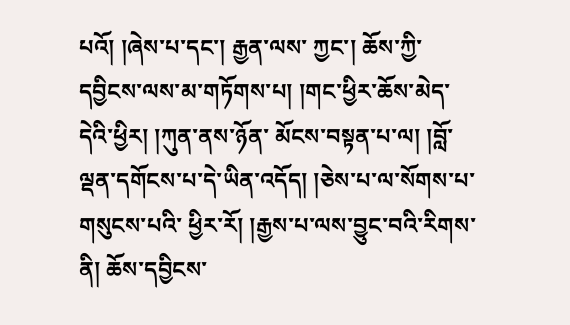པའོ། །ཞེས་པ་དང་། རྒྱན་ལས་ ཀྱང་། ཆོས་ཀྱི་དབྱིངས་ལས་མ་གཏོགས་པ། །གང་ཕྱིར་ཆོས་མེད་དེའི་ཕྱིར། །ཀུན་ནས་ཉོན་ མོངས་བསྟན་པ་ལ། །བློ་ལྡན་དགོངས་པ་དེ་ཡིན་འདོད། །ཅེས་པ་ལ་སོགས་པ་གསུངས་པའི་ ཕྱིར་རོ། །རྒྱས་པ་ལས་བྱུང་བའི་རིགས་ནི། ཆོས་དབྱིངས་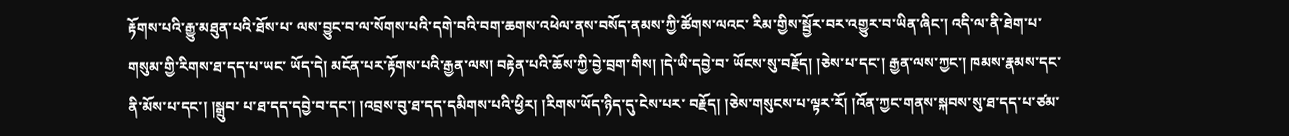རྟོགས་པའི་རྒྱུ་མཐུན་པའི་ཐོས་པ་ ལས་བྱུང་བ་ལ་སོགས་པའི་དགེ་བའི་བག་ཆགས་འཕེལ་ནས་བསོད་ནམས་ཀྱི་ཚོགས་ལའང་ རིམ་གྱིས་སྦྱོར་བར་འགྱུར་བ་ཡིན་ཞིང་། འདི་ལ་ནི་ཐེག་པ་གསུམ་གྱི་རིགས་ཐ་དད་པ་ཡང་ ཡོད་དེ། མངོན་པར་རྟོགས་པའི་རྒྱན་ལས། བརྟེན་པའི་ཆོས་ཀྱི་བྱེ་བྲག་གིས། །དེ་ཡི་དབྱེ་བ་ ཡོངས་སུ་བརྗོད། །ཅེས་པ་དང་། རྒྱན་ལས་ཀྱང་། ཁམས་རྣམས་དང་ནི་མོས་པ་དང་། །སྒྲུབ་ པ་ཐ་དད་དབྱེ་བ་དང་། །འབྲས་བུ་ཐ་དད་དམིགས་པའི་ཕྱིར། །རིགས་ཡོད་ཉིད་དུ་ངེས་པར་ བརྗོད། །ཅེས་གསུངས་པ་ལྟར་རོ། །འོན་ཀྱང་གནས་སྐབས་སུ་ཐ་དད་པ་ཙམ་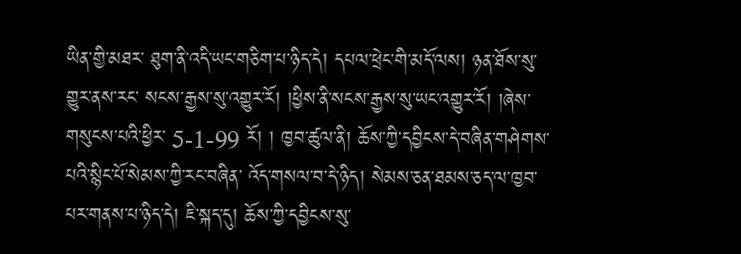ཡིན་གྱི་མཐར་ ཐུག་ནི་འདི་ཡང་གཅིག་པ་ཉིད་དེ། དཔལ་ཕྲེང་གི་མདོ་ལས། ཉན་ཐོས་སུ་གྱུར་ནས་རང་ སངས་རྒྱས་སུ་འགྱུར་རོ། །ཕྱིས་ནི་སངས་རྒྱས་སུ་ཡང་འགྱུར་རོ། །ཞེས་གསུངས་པའི་ཕྱིར་ 5-1-99 རོ། ། ཁྱབ་ཚུལ་ནི། ཆོས་ཀྱི་དབྱིངས་དེ་བཞིན་གཤེགས་པའི་སྙིང་པོ་སེམས་ཀྱི་རང་བཞིན་ འོད་གསལ་བ་དེ་ཉིད། སེམས་ཅན་ཐམས་ཅད་ལ་ཁྱབ་པར་གནས་པ་ཉིད་དེ། ཇི་སྐད་དུ། ཆོས་ཀྱི་དབྱིངས་སུ་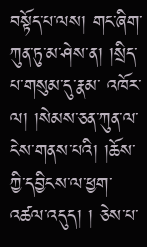བསྟོད་པ་ལས། གང་ཞིག་ཀུན་ཏུ་མ་ཤེས་ན། །སྲིད་པ་གསུམ་དུ་རྣམ་ འཁོར་ལ། །སེམས་ཅན་ཀུན་ལ་ངེས་གནས་པའི། །ཆོས་ཀྱི་དབྱིངས་ལ་ཕྱག་འཚལ་འདུད། ། ཅེས་པ་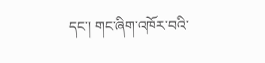དང་། གང་ཞིག་འཁོར་བའི་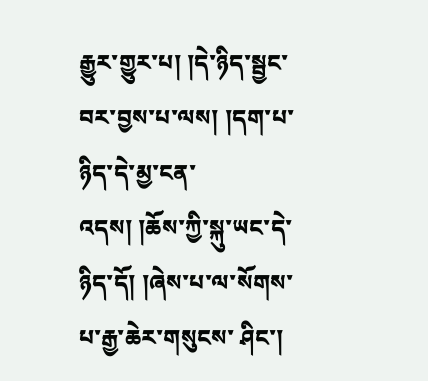རྒྱུར་གྱུར་པ། །དེ་ཉིད་སྦྱང་བར་བྱས་པ་ལས། །དག་པ་ ཉིད་དེ་མྱ་ངན་འདས། །ཆོས་ཀྱི་སྐུ་ཡང་དེ་ཉིད་དོ། །ཞེས་པ་ལ་སོགས་པ་རྒྱ་ཆེར་གསུངས་ ཤིང་།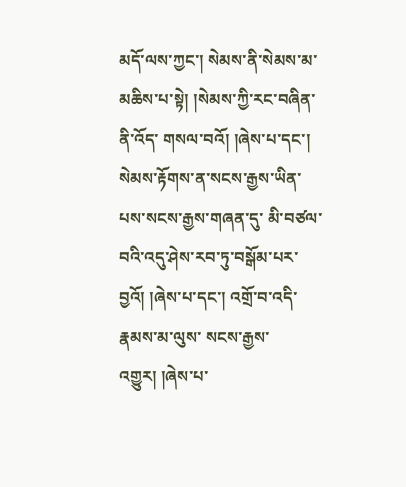མདོ་ལས་ཀྱང་། སེམས་ནི་སེམས་མ་མཆིས་པ་སྟེ། །སེམས་ཀྱི་རང་བཞིན་ནི་འོད་ གསལ་བའོ། །ཞེས་པ་དང་། སེམས་རྟོགས་ན་སངས་རྒྱས་ཡིན་པས་སངས་རྒྱས་གཞན་དུ་ མི་བཙལ་བའི་འདུ་ཤེས་རབ་ཏུ་བསྒོམ་པར་བྱའོ། །ཞེས་པ་དང་། འགྲོ་བ་འདི་རྣམས་མ་ལུས་ སངས་རྒྱས་འགྱུར། །ཞེས་པ་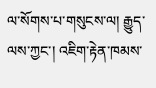ལ་སོགས་པ་གསུངས་ལ། རྒྱུད་ལས་ཀྱང་། འཇིག་རྟེན་ཁམས་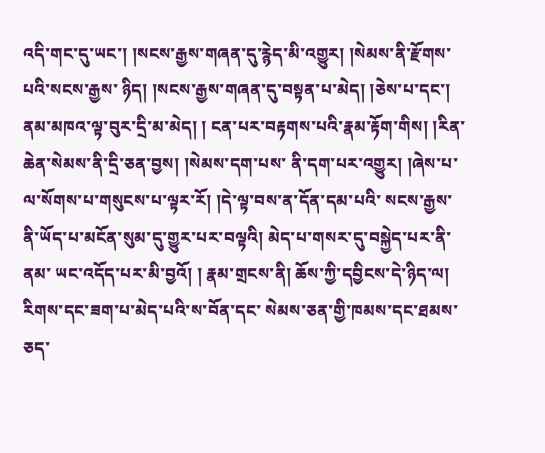འདི་གང་དུ་ཡང་། །སངས་རྒྱས་གཞན་དུ་རྙེད་མི་འགྱུར། །སེམས་ནི་རྫོགས་པའི་སངས་རྒྱས་ ཉིད། །སངས་རྒྱས་གཞན་དུ་བསྟན་པ་མེད། །ཅེས་པ་དང་། ནམ་མཁའ་ལྟ་བུར་དྲི་མ་མེད། ། ངན་པར་བརྟགས་པའི་རྣམ་རྟོག་གིས། །རིན་ཆེན་སེམས་ནི་དྲི་ཅན་བྱས། །སེམས་དག་པས་ ནི་དག་པར་འགྱུར། །ཞེས་པ་ལ་སོགས་པ་གསུངས་པ་ལྟར་རོ། །དེ་ལྟ་བས་ན་དོན་དམ་པའི་ སངས་རྒྱས་ནི་ཡོད་པ་མངོན་སུམ་དུ་གྱུར་པར་བལྟའི། མེད་པ་གསར་དུ་བསྐྱེད་པར་ནི་ནམ་ ཡང་འདོད་པར་མི་བྱའོ། ། རྣམ་གྲངས་ནི། ཆོས་ཀྱི་དབྱིངས་དེ་ཉིད་ལ། རིགས་དང་ཟག་པ་མེད་པའི་ས་བོན་དང་ སེམས་ཅན་གྱི་ཁམས་དང་ཐམས་ཅད་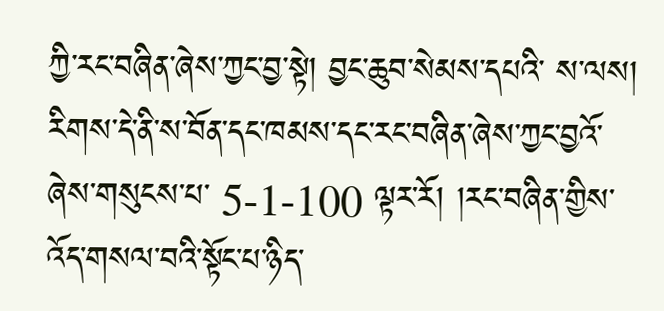ཀྱི་རང་བཞིན་ཞེས་ཀྱང་བྱ་སྟེ། བྱང་ཆུབ་སེམས་དཔའི་ ས་ལས། རིགས་དེ་ནི་ས་བོན་དང་ཁམས་དང་རང་བཞིན་ཞེས་ཀྱང་བྱའོ་ཞེས་གསུངས་པ་ 5-1-100 ལྟར་རོ། །རང་བཞིན་གྱིས་འོད་གསལ་བའི་སྟོང་པ་ཉིད་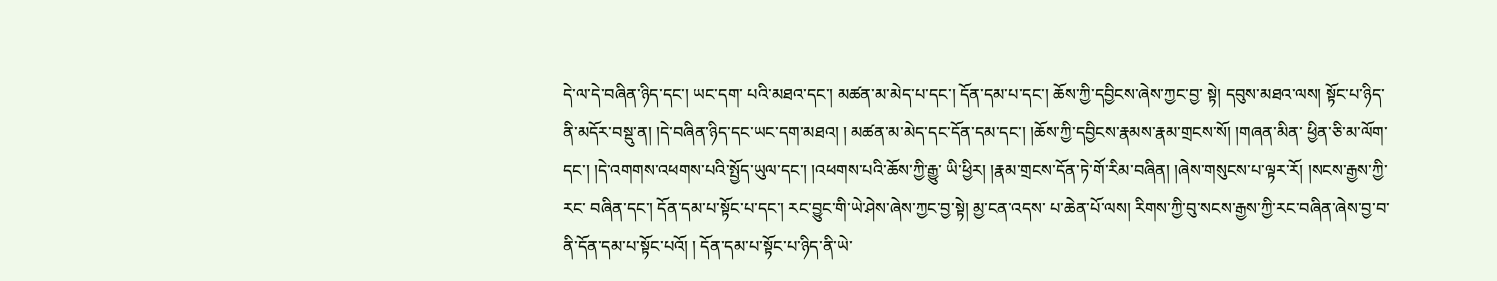དེ་ལ་དེ་བཞིན་ཉིད་དང་། ཡང་དག་ པའི་མཐའ་དང་། མཚན་མ་མེད་པ་དང་། དོན་དམ་པ་དང་། ཆོས་ཀྱི་དབྱིངས་ཞེས་ཀྱང་བྱ་ སྟེ། དབུས་མཐའ་ལས། སྟོང་པ་ཉིད་ནི་མདོར་བསྡུ་ན། །དེ་བཞིན་ཉིད་དང་ཡང་དག་མཐའ། ། མཚན་མ་མེད་དང་དོན་དམ་དང་། །ཆོས་ཀྱི་དབྱིངས་རྣམས་རྣམ་གྲངས་སོ། །གཞན་མིན་ ཕྱིན་ཅི་མ་ལོག་དང་། །དེ་འགགས་འཕགས་པའི་སྤྱོད་ཡུལ་དང་། །འཕགས་པའི་ཆོས་ཀྱི་རྒྱུ་ ཡི་ཕྱིར། །རྣམ་གྲངས་དོན་ཏེ་གོ་རིམ་བཞིན། །ཞེས་གསུངས་པ་ལྟར་རོ། །སངས་རྒྱས་ཀྱི་རང་ བཞིན་དང་། དོན་དམ་པ་སྟོང་པ་དང་། རང་བྱུང་གི་ཡེ་ཤེས་ཞེས་ཀྱང་བྱ་སྟེ། མྱ་ངན་འདས་ པ་ཆེན་པོ་ལས། རིགས་ཀྱི་བུ་སངས་རྒྱས་ཀྱི་རང་བཞིན་ཞེས་བྱ་བ་ནི་དོན་དམ་པ་སྟོང་པའོ། ། དོན་དམ་པ་སྟོང་པ་ཉིད་ནི་ཡེ་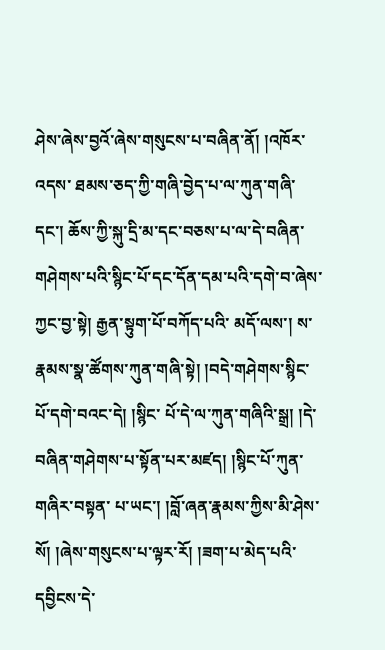ཤེས་ཞེས་བྱའོ་ཞེས་གསུངས་པ་བཞིན་ནོ། །འཁོར་འདས་ ཐམས་ཅད་ཀྱི་གཞི་བྱེད་པ་ལ་ཀུན་གཞི་དང་། ཆོས་ཀྱི་སྐུ་དྲི་མ་དང་བཅས་པ་ལ་དེ་བཞིན་ གཤེགས་པའི་སྙིང་པོ་དང་དོན་དམ་པའི་དགེ་བ་ཞེས་ཀྱང་བྱ་སྟེ། རྒྱན་སྟུག་པོ་བཀོད་པའི་ མདོ་ལས་། ས་རྣམས་སྣ་ཚོགས་ཀུན་གཞི་སྟེ། །བདེ་གཤེགས་སྙིང་པོ་དགེ་བའང་དེ། །སྙིང་ པོ་དེ་ལ་ཀུན་གཞིའི་སྒྲ། །དེ་བཞིན་གཤེགས་པ་སྟོན་པར་མཛད། །སྙིང་པོ་ཀུན་གཞིར་བསྟན་ པ་ཡང་། །བློ་ཞན་རྣམས་ཀྱིས་མི་ཤེས་སོ། །ཞེས་གསུངས་པ་ལྟར་རོ། །ཟག་པ་མེད་པའི་ དབྱིངས་དེ་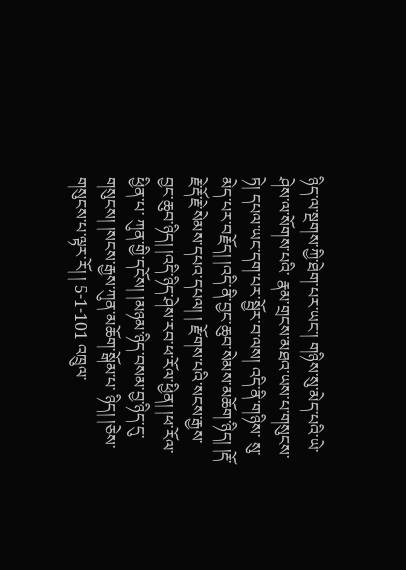ཉིད་ལ་སྔགས་ཀྱི་ཐེག་པར་ཡང་། གཉིས་སུ་མེད་པའི་ཡེ་ཤེས་ལ་སོགས་པའི་ རྣམ་གྲངས་མཐའ་ཡས་པ་གསུངས་ཏེ། དཔལ་ཡང་དག་པར་སྦྱོར་བ་ལས། འདི་ནི་གཉིས་ སུ་མེད་པར་བརྗོད། །འདི་ནི་བྱང་ཆུབ་སེམས་མཆོག་ཉིད། །རྡོ་རྗེ་རྡོ་རྗེ་སེམས་དཔའ་དཔལ། ། རྫོགས་པའི་སངས་རྒྱས་བྱང་ཆུབ་ཉིད། །འདི་ཉིད་ཤེས་རབ་ཕ་རོལ་ཕྱིན། །ཕ་རོལ་ཕྱིན་པ་ ཀུན་གྱི་དངོས། །མཉམ་ཉིད་བསམ་བྱ་ཉིད་དུ་གསུངས། །སངས་རྒྱས་ཀུན་མཆོག་སྒོམ་པ་ ཉིད། །ཅེས་གསུངས་པ་ལྟར་རོ། ། 5-1-101 འཁྲུལ་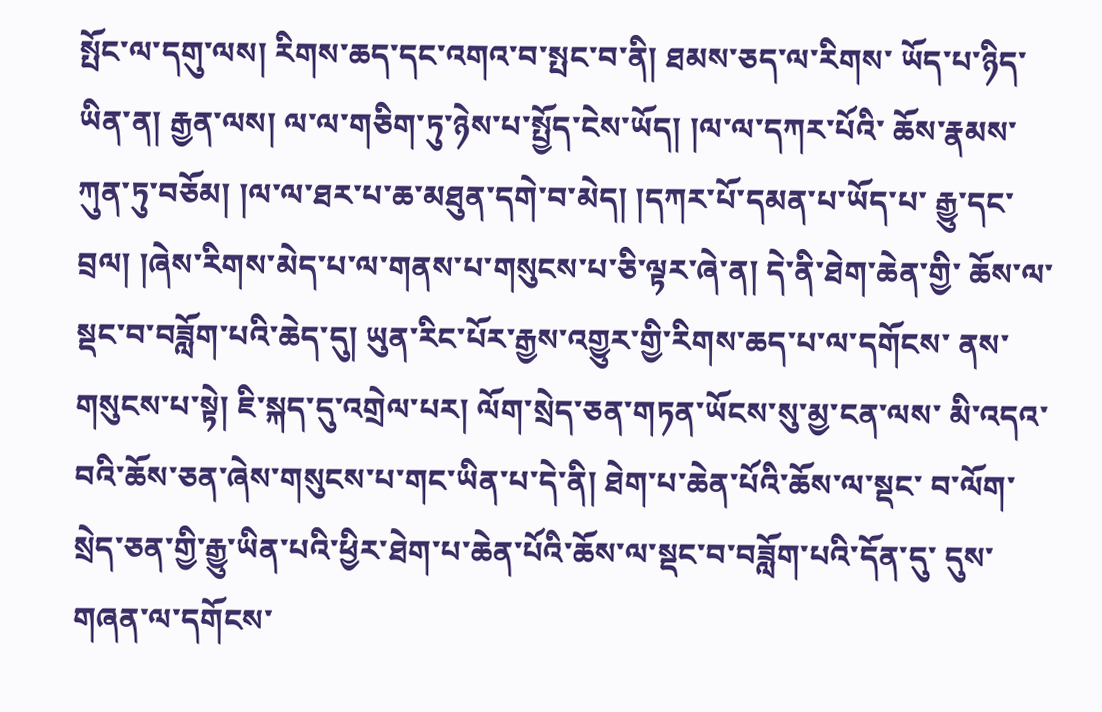སྤོང་ལ་དགུ་ལས། རིགས་ཆད་དང་འགའ་བ་སྤང་བ་ནི། ཐམས་ཅད་ལ་རིགས་ ཡོད་པ་ཉིད་ཡིན་ན། རྒྱན་ལས། ལ་ལ་གཅིག་ཏུ་ཉེས་པ་སྤྱོད་ངེས་ཡོད། །ལ་ལ་དཀར་པོའི་ ཆོས་རྣམས་ཀུན་ཏུ་བཅོམ། །ལ་ལ་ཐར་པ་ཆ་མཐུན་དགེ་བ་མེད། །དཀར་པོ་དམན་པ་ཡོད་པ་ རྒྱུ་དང་བྲལ། །ཞེས་རིགས་མེད་པ་ལ་གནས་པ་གསུངས་པ་ཅི་ལྟར་ཞེ་ན། དེ་ནི་ཐེག་ཆེན་གྱི་ ཆོས་ལ་སྡང་བ་བཟློག་པའི་ཆེད་དུ། ཡུན་རིང་པོར་རྒྱས་འགྱུར་གྱི་རིགས་ཆད་པ་ལ་དགོངས་ ནས་གསུངས་པ་སྟེ། ཇི་སྐད་དུ་འགྲེལ་པར། ལོག་སྲེད་ཅན་གཏན་ཡོངས་སུ་མྱ་ངན་ལས་ མི་འདའ་བའི་ཆོས་ཅན་ཞེས་གསུངས་པ་གང་ཡིན་པ་དེ་ནི། ཐེག་པ་ཆེན་པོའི་ཆོས་ལ་སྡང་ བ་ལོག་སྲེད་ཅན་གྱི་རྒྱུ་ཡིན་པའི་ཕྱིར་ཐེག་པ་ཆེན་པོའི་ཆོས་ལ་སྡང་བ་བཟློག་པའི་དོན་དུ་ དུས་གཞན་ལ་དགོངས་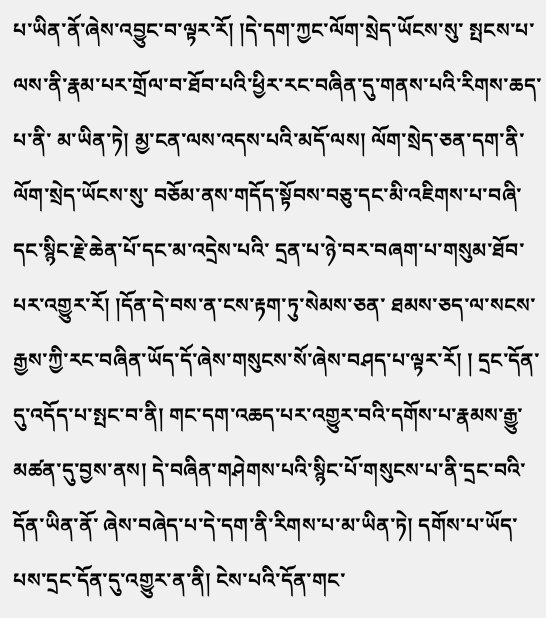པ་ཡིན་ནོ་ཞེས་འབྱུང་བ་ལྟར་རོ། །དེ་དག་ཀྱང་ལོག་སྲེད་ཡོངས་སུ་ སྤངས་པ་ལས་ནི་རྣམ་པར་གྲོལ་བ་ཐོབ་པའི་ཕྱིར་རང་བཞིན་དུ་གནས་པའི་རིགས་ཆད་པ་ནི་ མ་ཡིན་ཏེ། མྱ་ངན་ལས་འདས་པའི་མདོ་ལས། ལོག་སྲེད་ཅན་དག་ནི་ལོག་སྲེད་ཡོངས་སུ་ བཅོམ་ནས་གདོད་སྟོབས་བཅུ་དང་མི་འཇིགས་པ་བཞི་དང་སྙིང་རྗེ་ཆེན་པོ་དང་མ་འདྲེས་པའི་ དྲན་པ་ཉེ་བར་བཞག་པ་གསུམ་ཐོབ་པར་འགྱུར་རོ། །དོན་དེ་བས་ན་ངས་རྟག་ཏུ་སེམས་ཅན་ ཐམས་ཅད་ལ་སངས་རྒྱས་ཀྱི་རང་བཞིན་ཡོད་དོ་ཞེས་གསུངས་སོ་ཞེས་བཤད་པ་ལྟར་རོ། ། དྲང་དོན་དུ་འདོད་པ་སྤང་བ་ནི། གང་དག་འཆད་པར་འགྱུར་བའི་དགོས་པ་རྣམས་རྒྱུ་ མཚན་དུ་བྱས་ནས། དེ་བཞིན་གཤེགས་པའི་སྙིང་པོ་གསུངས་པ་ནི་དྲང་བའི་དོན་ཡིན་ནོ་ ཞེས་བཞེད་པ་དེ་དག་ནི་རིགས་པ་མ་ཡིན་ཏེ། དགོས་པ་ཡོད་པས་དྲང་དོན་དུ་འགྱུར་ན་ནི། ངེས་པའི་དོན་གང་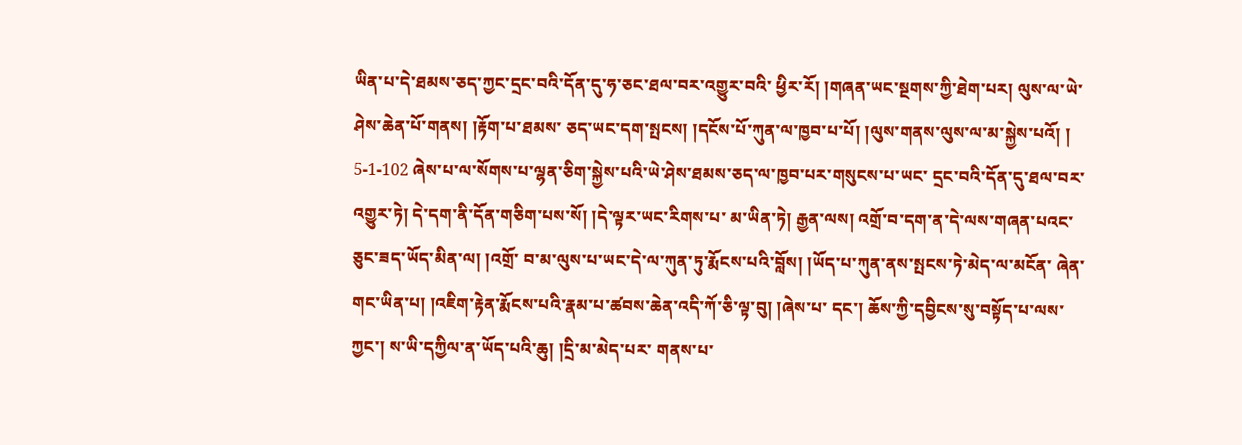ཡིན་པ་དེ་ཐམས་ཅད་ཀྱང་དྲང་བའི་དོན་དུ་ཧ་ཅང་ཐལ་བར་འགྱུར་བའི་ ཕྱིར་རོ། །གཞན་ཡང་སྔགས་ཀྱི་ཐེག་པར། ལུས་ལ་ཡེ་ཤེས་ཆེན་པོ་གནས། །རྟོག་པ་ཐམས་ ཅད་ཡང་དག་སྤངས། །དངོས་པོ་ཀུན་ལ་ཁྱབ་པ་པོ། །ལུས་གནས་ལུས་ལ་མ་སྐྱེས་པའོ། ། 5-1-102 ཞེས་པ་ལ་སོགས་པ་ལྷན་ཅིག་སྐྱེས་པའི་ཡེ་ཤེས་ཐམས་ཅད་ལ་ཁྱབ་པར་གསུངས་པ་ཡང་ དྲང་བའི་དོན་དུ་ཐལ་བར་འགྱུར་ཏེ། དེ་དག་ནི་དོན་གཅིག་པས་སོ། །དེ་ལྟར་ཡང་རིགས་པ་ མ་ཡིན་ཏེ། རྒྱན་ལས། འགྲོ་བ་དག་ན་དེ་ལས་གཞན་པའང་ཅུང་ཟད་ཡོད་མིན་ལ། །འགྲོ་ བ་མ་ལུས་པ་ཡང་དེ་ལ་ཀུན་ཏུ་རྨོངས་པའི་བློས། །ཡོད་པ་ཀུན་ནས་སྤངས་ཏེ་མེད་ལ་མངོན་ ཞེན་གང་ཡིན་པ། །འཇིག་རྟེན་རྨོངས་པའི་རྣམ་པ་ཚབས་ཆེན་འདི་ཀོ་ཅི་ལྟ་བུ། །ཞེས་པ་ དང་། ཆོས་ཀྱི་དབྱིངས་སུ་བསྟོད་པ་ལས་ཀྱང་། ས་ཡི་དཀྱིལ་ན་ཡོད་པའི་ཆུ། །དྲི་མ་མེད་པར་ གནས་པ་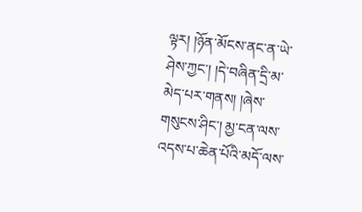ལྟར། །ཉོན་མོངས་ནང་ན་ཡེ་ཤེས་ཀྱང་། །དེ་བཞིན་དྲི་མ་མེད་པར་གནས། །ཞེས་ གསུངས་ཤིང་། མྱ་ངན་ལས་འདས་པ་ཆེན་པོའི་མདོ་ལས་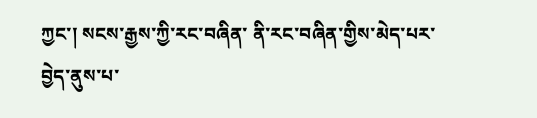ཀྱང་། སངས་རྒྱས་ཀྱི་རང་བཞིན་ ནི་རང་བཞིན་གྱིས་མེད་པར་བྱེད་ནུས་པ་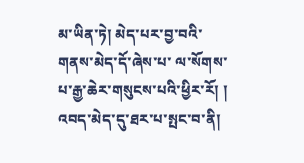མ་ཡིན་ཏེ། མེད་པར་བྱ་བའི་གནས་མེད་དོ་ཞེས་པ་ ལ་སོགས་པ་རྒྱ་ཆེར་གསུངས་པའི་ཕྱིར་རོ། ། འབད་མེད་དུ་ཐར་པ་སྤང་བ་ནི།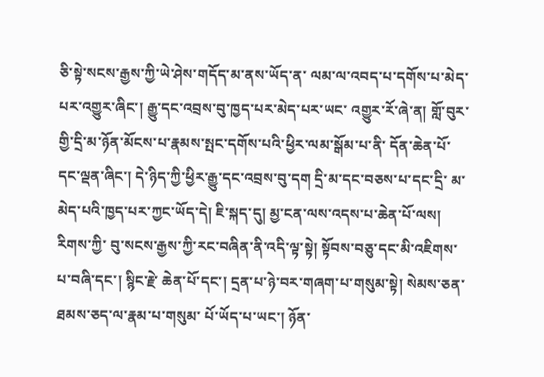ཅི་སྟེ་སངས་རྒྱས་ཀྱི་ཡེ་ཤེས་གདོད་མ་ནས་ཡོད་ན་ ལམ་ལ་འབད་པ་དགོས་པ་མེད་པར་འགྱུར་ཞིང་། རྒྱུ་དང་འབྲས་བུ་ཁྱད་པར་མེད་པར་ཡང་ འགྱུར་རོ་ཞེ་ན། གློ་བུར་གྱི་དྲི་མ་ཉོན་མོངས་པ་རྣམས་སྤང་དགོས་པའི་ཕྱིར་ལམ་སྒོམ་པ་ནི་ དོན་ཆེན་པོ་དང་ལྡན་ཞིང་། དེ་ཉིད་ཀྱི་ཕྱིར་རྒྱུ་དང་འབྲས་བུ་དག དྲི་མ་དང་བཅས་པ་དང་དྲི་ མ་མེད་པའི་ཁྱད་པར་ཀྱང་ཡོད་དེ། ཇི་སྐད་དུ། མྱ་ངན་ལས་འདས་པ་ཆེན་པོ་ལས། རིགས་ཀྱི་ བུ་སངས་རྒྱས་ཀྱི་རང་བཞིན་ནི་འདི་ལྟ་སྟེ། སྟོབས་བཅུ་དང་མི་འཇིགས་པ་བཞི་དང་། སྙིང་རྗེ་ ཆེན་པོ་དང་། དྲན་པ་ཉེ་བར་གཞག་པ་གསུམ་སྟེ། སེམས་ཅན་ཐམས་ཅད་ལ་རྣམ་པ་གསུམ་ པོ་ཡོད་པ་ཡང་། ཉོན་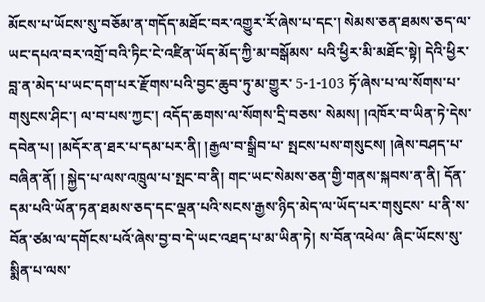མོངས་པ་ཡོངས་སུ་བཅོམ་ན་གདོད་མཐོང་བར་འགྱུར་རོ་ཞེས་པ་དང་། སེམས་ཅན་ཐམས་ཅད་ལ་ཡང་དཔའ་བར་འགྲོ་བའི་ཏིང་ངེ་འཛིན་ཡོད་མོད་ཀྱི་མ་བསྒོམས་ པའི་ཕྱིར་མི་མཐོང་སྟེ། དེའི་ཕྱིར་བླ་ན་མེད་པ་ཡང་དག་པར་རྫོགས་པའི་བྱང་ཆུབ་ཏུ་མ་གྱུར་ 5-1-103 ཏོ་ཞེས་པ་ལ་སོགས་པ་གསུངས་ཤིང་། ལ་བ་པས་ཀྱང་། འདོད་ཆགས་ལ་སོགས་དྲི་བཅས་ སེམས། །འཁོར་བ་ཡིན་ཏེ་དེས་དབེན་པ། །མདོར་ན་ཐར་པ་དམ་པར་ནི། །རྒྱལ་བ་སྒྲིབ་པ་ སྤངས་པས་གསུངས། །ཞེས་བཤད་པ་བཞིན་ནོ། ། སྐྱེད་པ་ལས་འཁྲུལ་པ་སྤང་བ་ནི། གང་ཡང་སེམས་ཅན་གྱི་གནས་སྐབས་ན་ནི། དོན་ དམ་པའི་ཡོན་ཏན་ཐམས་ཅད་དང་ལྡན་པའི་སངས་རྒྱས་ཉིད་མེད་ལ་ཡོད་པར་གསུངས་ པ་ནི་ས་བོན་ཙམ་ལ་དགོངས་པའོ་ཞེས་བྱ་བ་དེ་ཡང་འཐད་པ་མ་ཡིན་ཏེ། ས་བོན་འཕེལ་ ཞིང་ཡོངས་སུ་སྨིན་པ་ལས་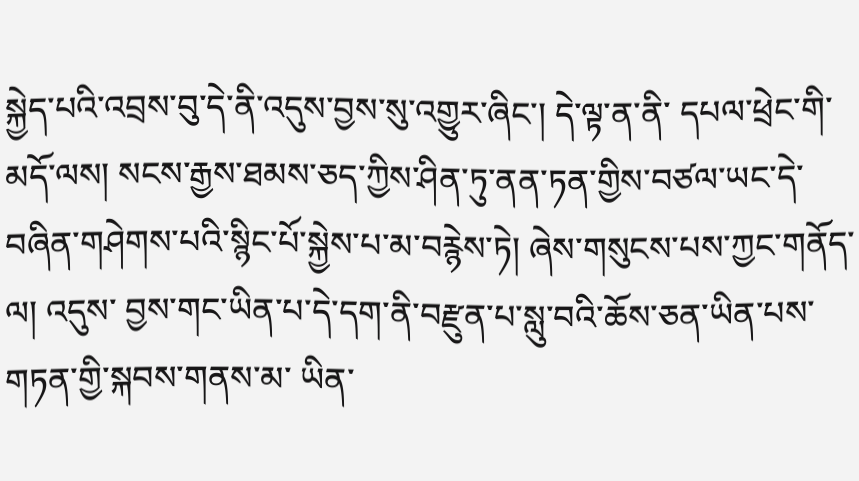སྐྱེད་པའི་འབྲས་བུ་དེ་ནི་འདུས་བྱས་སུ་འགྱུར་ཞིང་། དེ་ལྟ་ན་ནི་ དཔལ་ཕྲེང་གི་མདོ་ལས། སངས་རྒྱས་ཐམས་ཅད་ཀྱིས་ཤིན་ཏུ་ནན་ཏན་གྱིས་བཙལ་ཡང་དེ་ བཞིན་གཤེགས་པའི་སྙིང་པོ་སྐྱེས་པ་མ་བརྙེས་ཏེ། ཞེས་གསུངས་པས་ཀྱང་གནོད་ལ། འདུས་ བྱས་གང་ཡིན་པ་དེ་དག་ནི་བརྫུན་པ་སླུ་བའི་ཆོས་ཅན་ཡིན་པས་གཏན་གྱི་སྐབས་གནས་མ་ ཡིན་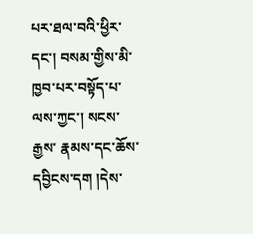པར་ཐལ་བའི་ཕྱིར་དང་། བསམ་གྱིས་མི་ཁྱབ་པར་བསྟོད་པ་ལས་ཀྱང་། སངས་རྒྱས་ རྣམས་དང་ཆོས་དབྱིངས་དག །དེས་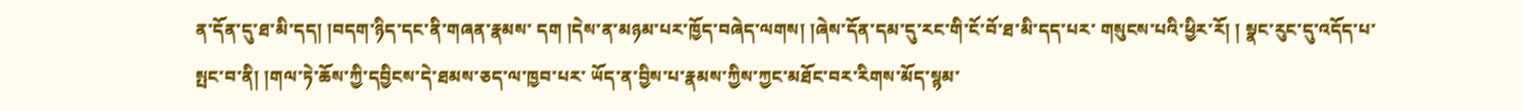ན་དོན་དུ་ཐ་མི་དད། །བདག་ཉིད་དང་ནི་གཞན་རྣམས་ དག །དེས་ན་མཉམ་པར་ཁྱོད་བཞེད་ལགས། །ཞེས་དོན་དམ་དུ་རང་གི་ངོ་བོ་ཐ་མི་དད་པར་ གསུངས་པའི་ཕྱིར་རོ། ། སྣང་རུང་དུ་འདོད་པ་སྤང་བ་ནི། །གལ་ཏེ་ཆོས་ཀྱི་དབྱིངས་དེ་ཐམས་ཅད་ལ་ཁྱབ་པར་ ཡོད་ན་བྱིས་པ་རྣམས་ཀྱིས་ཀྱང་མཐོང་བར་རིགས་མོད་སྙམ་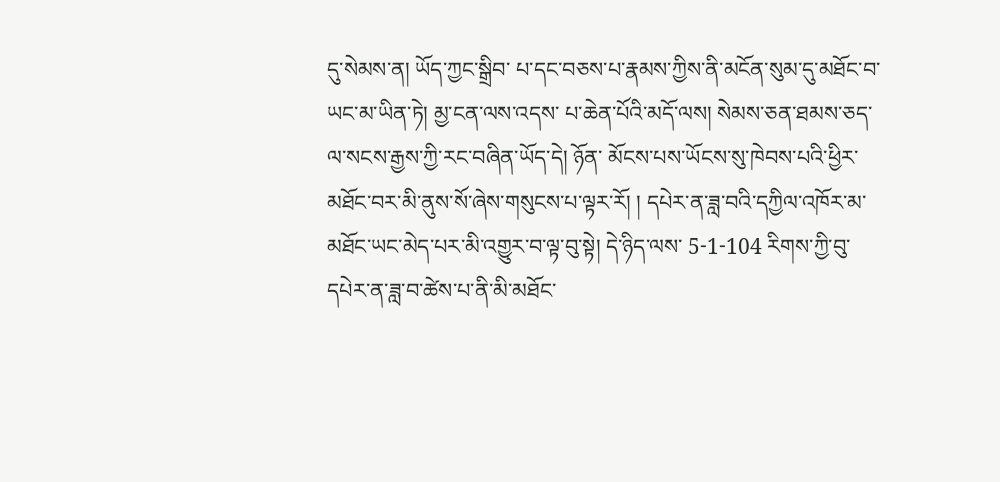དུ་སེམས་ན། ཡོད་ཀྱང་སྒྲིབ་ པ་དང་བཅས་པ་རྣམས་ཀྱིས་ནི་མངོན་སུམ་དུ་མཐོང་བ་ཡང་མ་ཡིན་ཏེ། མྱ་ངན་ལས་འདས་ པ་ཆེན་པོའི་མདོ་ལས། སེམས་ཅན་ཐམས་ཅད་ལ་སངས་རྒྱས་ཀྱི་རང་བཞིན་ཡོད་དེ། ཉོན་ མོངས་པས་ཡོངས་སུ་ཁེབས་པའི་ཕྱིར་མཐོང་བར་མི་ནུས་སོ་ཞེས་གསུངས་པ་ལྟར་རོ། ། དཔེར་ན་ཟླ་བའི་དཀྱིལ་འཁོར་མ་མཐོང་ཡང་མེད་པར་མི་འགྱུར་བ་ལྟ་བུ་སྟེ། དེ་ཉིད་ལས་ 5-1-104 རིགས་ཀྱི་བུ་དཔེར་ན་ཟླ་བ་ཚེས་པ་ནི་མི་མཐོང་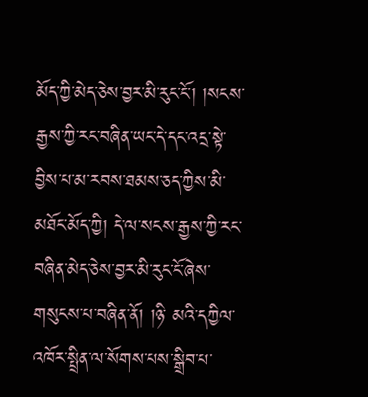མོད་ཀྱི་མེད་ཅེས་བྱར་མི་རུང་ངོ་། །སངས་ རྒྱས་ཀྱི་རང་བཞིན་ཡང་དེ་དང་འདྲ་སྟེ་བྱིས་པ་མ་རབས་ཐམས་ཅད་ཀྱིས་མི་མཐོང་མོད་ཀྱི། དེ་ལ་སངས་རྒྱས་ཀྱི་རང་བཞིན་མེད་ཅེས་བྱར་མི་རུང་ངོ་ཞེས་གསུངས་པ་བཞིན་ནོ། །ཉི་ མའི་དཀྱིལ་འཁོར་སྤྲིན་ལ་སོགས་པས་སྒྲིབ་པ་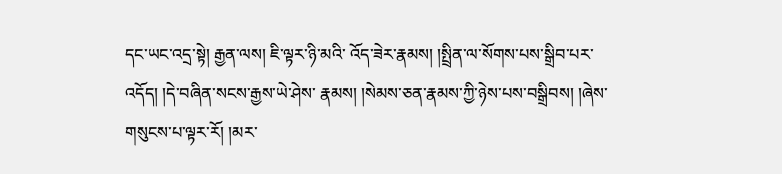དང་ཡང་འདྲ་སྟེ། རྒྱན་ལས། ཇི་ལྟར་ཉི་མའི་ འོད་ཟེར་རྣམས། །སྤྲིན་ལ་སོགས་པས་སྒྲིབ་པར་འདོད། །དེ་བཞིན་སངས་རྒྱས་ཡེ་ཤེས་ རྣམས། །སེམས་ཅན་རྣམས་ཀྱི་ཉེས་པས་བསྒྲིབས། །ཞེས་གསུངས་པ་ལྟར་རོ། །མར་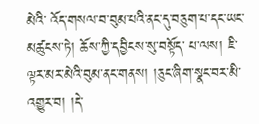མེའི་ འོད་གསལ་བ་བུམ་པའི་ནང་དུ་བཅུག་པ་དང་ཡང་མཚུངས་ཏེ། ཆོས་ཀྱི་དབྱིངས་སུ་བསྟོད་ པ་ལས། ཇི་ལྟར་མར་མེའི་བུམ་ནང་གནས། །ཅུང་ཞིག་སྣང་བར་མི་འགྱུར་བ། །དེ་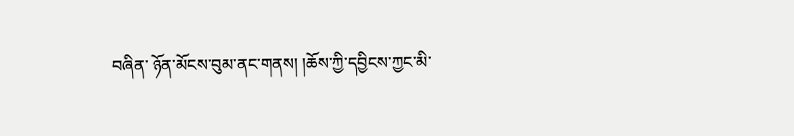བཞིན་ ཉོན་མོངས་བུམ་ནང་གནས། །ཆོས་ཀྱི་དབྱིངས་ཀྱང་མི་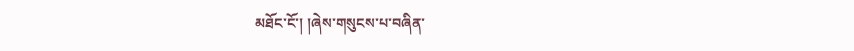མཐོང་ངོ་། །ཞེས་གསུངས་པ་བཞིན་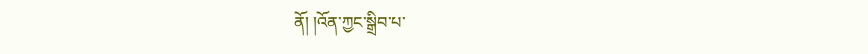ནོ། །འོན་ཀྱང་སྒྲིབ་པ་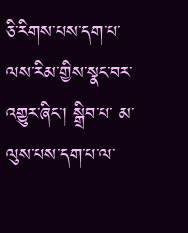ཅི་རིགས་པས་དག་པ་ལས་རིམ་གྱིས་སྣང་བར་འགྱུར་ཞིང་། སྒྲིབ་པ་ མ་ལུས་པས་དག་པ་ལ་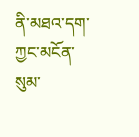ནི་མཐའ་དག་ཀྱང་མངོན་སུམ་